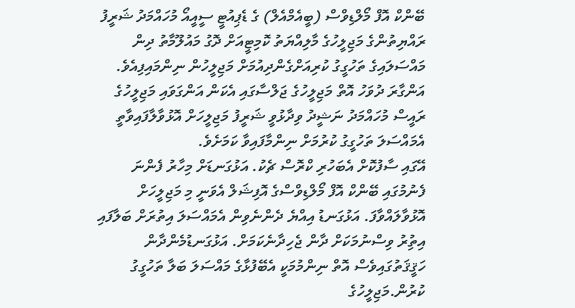ބޭންކް އޮފް މޯލްޑިވްސް (ބީއެމްއެލް) ގެ ޑެޕިއުޓީ ސީއީއޯ މުހައްމަދު ޝަރީފު ރައްޔިތުންގެ މަޖިލީހުގެ މާލިއްޔަތު ކޮމިޓީއަށް ދޮގު މައުލޫމާތު ދިން މައްސަލައިގެ ތަހުގީގު ކުރިއަށްގެންދިއުމަށް މަޖިލީހުން ނިންމައިފިއެވެ.
އަންގާރަ ދުވަހު އޮތް މަޖިލީހުގެ ޖަލްސާގައި އެކަން އަންގަވައި މަޖިލީހުގެ ރައީސް މުހައްމަދު ނަޝީދު ވިދާޅުވީ ޝަރީފު މަޖިލީހަށް އޮޅުވާލާފައިވާތީ އެމައްސަލަ ތަހުގީގު ކުރުމަށް ނިންމާފައިވާ ކަމަށެވެ.
އޭގައި ސާފުކޮށް އެބަހުރި ކްރޮސް ޗެކު. އަޅުގަނޑަށް މިހާރު ފެންނަ ފެނުމުގައި ބޭންކް އޮފް މޯލްޑިވްސްގެ އޮފިޝަލް އެވަނީ މި މަޖިލީހަށް އޮޅުވާލައްވާފަ. އަޅުގަނޑު އިއްޔެ ދެންނެވިން އެމައްސަލަ އިތުރަށް ބަލާފައި އިތިުރު ވިސްނުމަކަށް ދާން ޖެހިދާނެކަމަށް. އަޅުގަނޑުމެންދާން ހަޤީޤަތުގައިވެސް އޮތް ނިންމުމަކީ އެބޭފުޅާގެ މައްސަލަ ބަލާ ތަހުގީގު ކުރުން.މަޖިލީހުގެ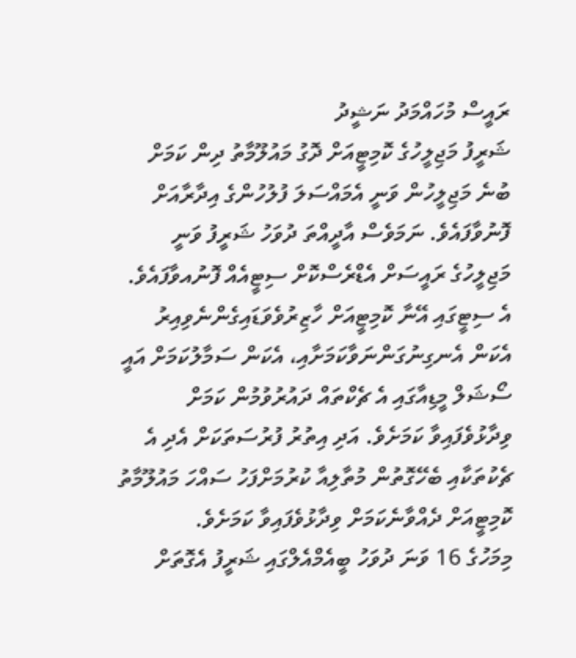ރައީސް މުހައްމަދު ނަޝީދު
ޝަރީފު މަޖިލީހުގެ ކޮމިޓީއަށް ދޮގު މައުލޫމާތު ދިން ކަމަށް ބުނެ މަޖިލީހުން ވަނީ އެމައްސަލަ ފުލުހުންގެ އިދާރާއަށް ފޮނުވާފައެވެ. ނަމަވެސް އާދީއްތަ ދުވަހު ޝަރީފު ވަނީ މަޖިލީހުގެ ރައީސަށް އެޑްރެސްކޮށް ސިޓީއެއް ފޮނުއވާފައެވެ. އެ ސިޓީގައި އޭނާ ކޮމިޓީއަށް ހާޒިރުވެވަޑައިގެންނެވިއިރު އެކަން އެނގިނުގަންނަވާކަމަށާއި، އެކަން ސަމާލުކަމަށް އައީ ސޯޝަލް މީޑިއާގައި އެ ޗެކްތައް ދައުރުވުމުން ކަމަށް ވިދާޅުވެފައިވާ ކަމަށެވެ. އަދި އިތުރު ފުރުސަތަކަށް އެދި އެ ޗެކުތަކާއި ބެހޭގޮތުން މުތާލިއާ ކުރުމަށްފަހު ސައްހަ މައުލޫމާތު ކޮމިޓީއަށް ދެއްވާނެކަމަށް ވިދާޅުވެފައިވާ ކަމަށެވެ.
މިމަހުގެ 16 ވަނަ ދުވަހު ބީއެމްއެލްގައި ޝަރީފު އެގޮތަށް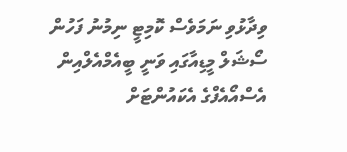ވިދާޅުވި ނަމަވެސް ކޮމިޓީ ނިމުނު ފަހުން ސޯޝަލް މީޑިއާގައި ވަނީ ބީއެމްއެލްއިން އެސްއޯއެފްގެ އެކައުންޓަށް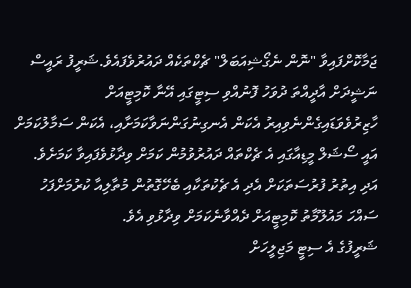ޖަމާކޮށްފައިވާ "ނޮން ނެގޯޝިއަބަލް" ޗެކްތަކެއް ދައުރުވެފައެވެ.ޝަރީފު ރައީސް ނަޝީދަށް އާދީއްތަ ދުވަހު ފޮނުއްވި ސިޓީގައި އޭނާ ކޮމިޓީއަށް ހާޒިރުވެވަޑައިގެންނެވިއިރު އެކަން އެނގިނުގަންނަވާކަމަށާއި، އެކަން ސަމާލުކަމަށް އައީ ސޯޝަލް މީޑިއާގައި އެ ޗެކްތައް ދައުރުވުމުން ކަމަށް ވިދާޅުވެފައިވާ ކަމަށެވެ. އަދި އިތުރު ފުރުސަތަކަށް އެދި އެ ޗެކުތަކާއި ބެހޭގޮތުން މުތާލިއާ ކުރުމަށްފަހު ސައްހަ މައުލޫމާތު ކޮމިޓީއަށް ދެއްވާނެކަމަށް ވިދާޅުވި އެވެ.
ޝަރީފުގެ އެ ސިޓީ މަޖިލީހަށް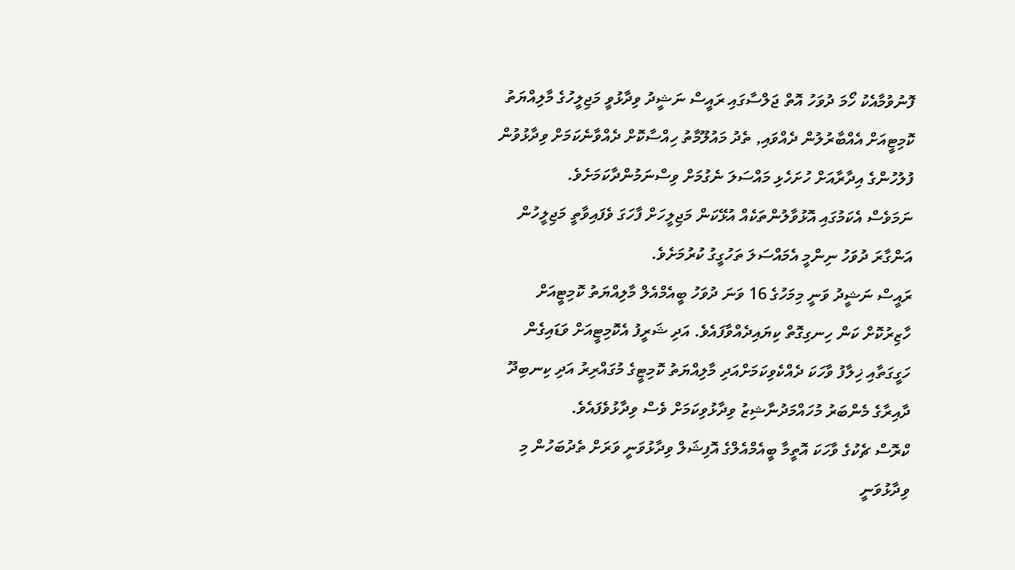ފޮނުވުމާއެކު ހޯމަ ދުވަހު އޮތް ޖަލްސާގައި ރައީސް ނަޝީދު ވިދާޅުވީ މަޖިލީހުގެ މާލިއްޔަތު ކޮމިޓީއަށް އެއްބާރުލުން ދެއްވައި, ތެދު މައުލޫމާތު ހިއްސާކޮށް ދެއްވާނެކަމަށް ވިދާޅުވުން ފުލުހުންގެ އިދާރާއަށް ހުށަހެޅި މައްސަލަ ނެގުމަށް ވިސްނަމުންދާކަމަށެވެ.
ނަމަވެސް އެކަމުގައި އޮޅުވާލުންތަކެއް އުޅޭކަން މަޖިލީހަށް ފާހަގަ ވެފައިވާތީ މަޖިލީހުން އަންގާރަ ދުވަހު ނިންމީ އެމައްސަލަ ތަހުގީގު ކުރުމަށެވެ.
ރައީސް ނަޝީދު ވަނީ މިމަހުގެ 16 ވަނަ ދުވަހު ބީއެމްއެލް މާލިއްޔަތު ކޮމިޓީއަށް ހާޒިރުކޮށް ކަން ހިނގިގޮތް ކިޔައިދެއްވާފައެވެ. އަދި ޝަރީފު އެކޮމިޓީއަށް ވަޑައިގެން ހަގީގަތާއި ޚިލާފު ވާހަކަ ދެއްކެވިކަމަށްއަދި މާލިއްޔަތު ކޮމިޓީގެ މުގައްރިރު އަދި ކިނބިދޫ ދާއިރާގެ މެންބަރު މުހައްމަދުނާޝިޒު ވިދާޅުވިކަމަށް ވެސް ވިދާޅުވެފައެވެ.
ކްރޮސް ޗެކުގެ ވާހަކަ އޮތީމާ ބީއެމްއެލްގެ އޮފިޝަލް ވިދާޅުވަނީ ވަރަށް ތެދުބަހުން މި ވިދާޅުވަނީ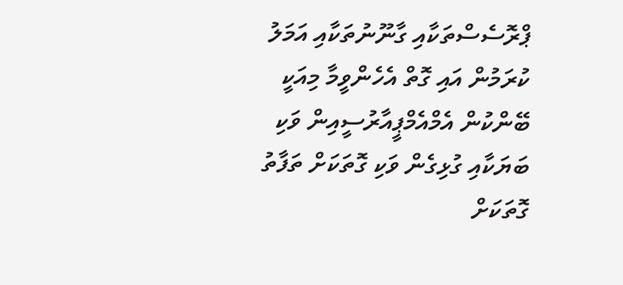ޕްރޮސެސްތަކާއި ގާނޫނުތަކާއި އަމަލު ކުރަމުން އައި ގޮތް އެހެންވީމާ މިއަކީ ބޭންކުން އެމްއެމްޕީއާރުސީއިން ވަކި ބަޔަކާއި ގުޅިގެން ވަކި ގޮތަކަށް ތަފާތު ގޮތަކަށް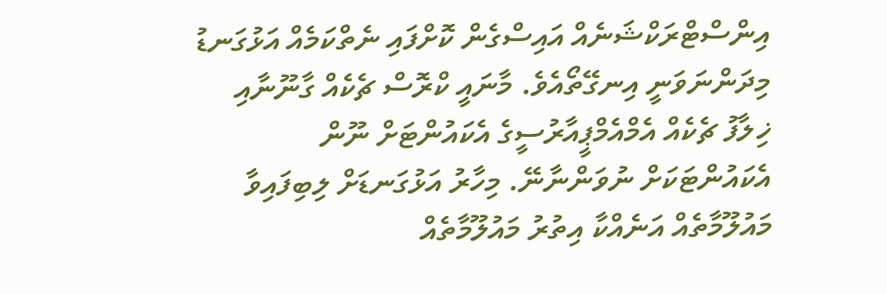އިންސްޓްރަކްޝަނެއް އައިސްގެން ކޮށްފައި ނެތްކަމެއް އަޅުގަނޑު މިދަންނަވަނީ އިނގޭތޯއެވެ. މާނައީ ކްރޮސް ޗެކެއް ގާނޫނާއި ޚިލާފު ޗެކެއް އެމްއެމްޕީއާރުސީގެ އެކައުންޓަށް ނޫން އެކައުންޓަކަށް ނުވަންނާނޭ. މިހާރު އަޅުގަނޑަށް ލިބިފައިވާ މައުލޫމާތެއް އަނެއްކާ އިތުރު މައުލޫމާތެއް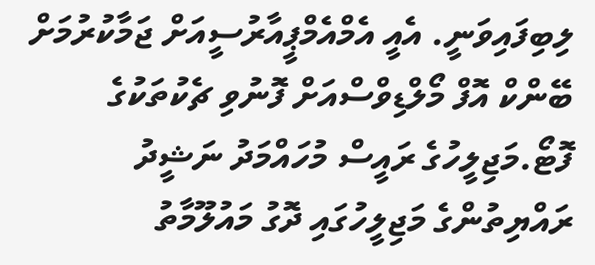ލިބިފައިވަނީ. އެއީ އެމްއެމްޕީއާރުސީއަށް ޖަމާކުރުމަށް ބޭންކް އޮފް މޯލްޑިވްސްއަށް ފޮނުވި ޗެކުތަކުގެ ފޮޓޯ.މަޖިލީހުގެ ރައީސް މުހައްމަދު ނަޝީދު
ރައްޔިތުންގެ މަޖިލީހުގައި ދޮގު މައުލޫމާތު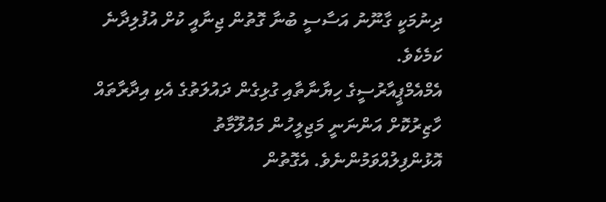ދިނުމަކީ ގާނޫނު އަސާސީ ބުނާ ގޮތުން ޖިނާއީ ކުށް އުފުލިދާނެ ކަމެކެވެ.
އެމްއެމްޕީއާރުސީގެ ހިޔާނާތާއި ގުޅިގެން ދައުލަތުގެ އެކި އިދާރާތައް ހާޒިރުކޮށް އަންނަނީ މަޖިލީހުން މައުލޫމާތު އޮޅުންފިލުއްވަމުންނެވެ. އެގޮތުން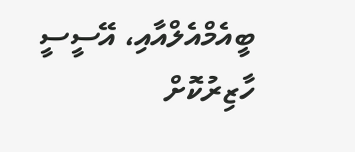ބީއެމްއެލްއާއި، އޭސީސީ ހާޒިރުކޮށް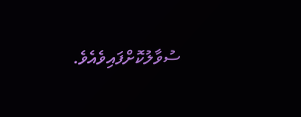ސުވާލުކޮށްފައިވެއެވެ.